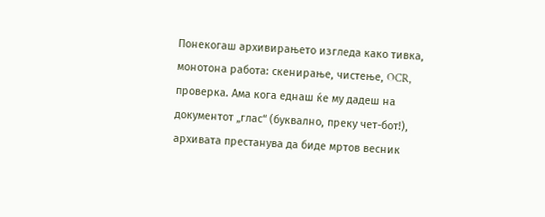Понекогаш архивирањето изгледа како тивка, монотонa работа: скенирање, чистење, OCR, проверка. Ама кога еднаш ќе му дадеш на документот „глас“ (буквално, преку чет-бот!), архивата престанува да биде мртов весник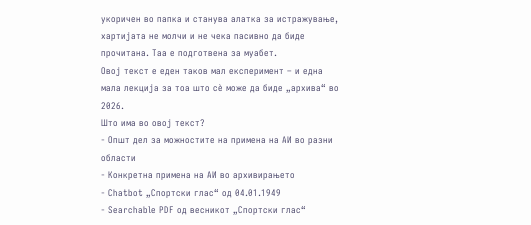укоричен во папка и станува алатка за истражување, хартијата не молчи и не чека пасивно да биде прочитана. Таа е подготвена за муабет.
Овој текст е еден таков мал експеримент – и една мала лекција за тоа што сè може да биде „архива“ во 2026.
Што има во овој текст?
- Општ дел за можностите на примена на АИ во разни области
- Конкретна примена на АИ во архивирањето
- Chatbot „Спортски глас“ од 04.01.1949
- Searchable PDF од весникот „Спортски глас“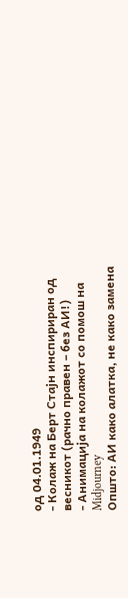од 04.01.1949
- Колаж на Берт Стајн инспириран од весникот (рачно правен – без АИ!)
- Анимација на колажот со помош на Midjourney
Општо: АИ како алатка, не како замена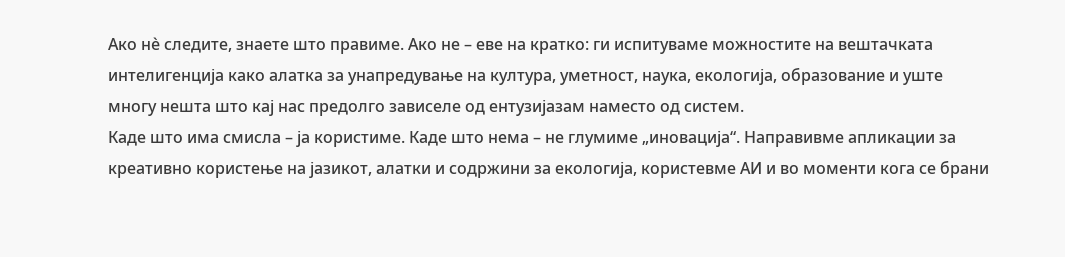Ако нè следите, знаете што правиме. Ако не – еве на кратко: ги испитуваме можностите на вештачката интелигенција како алатка за унапредување на култура, уметност, наука, екологија, образование и уште многу нешта што кај нас предолго зависеле од ентузијазам наместо од систем.
Каде што има смисла – ја користиме. Каде што нема – не глумиме „иновација“. Направивме апликации за креативно користење на јазикот, алатки и содржини за екологија, користевме АИ и во моменти кога се брани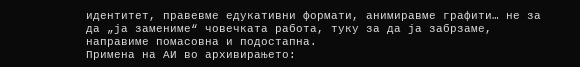идентитет, правевме едукативни формати, анимиравме графити… не за да „ја замениме“ човечката работа, туку за да ја забрзаме, направиме помасовна и подостапна.
Примена на АИ во архивирањето: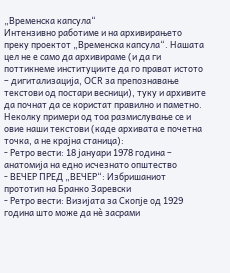„Временска капсула“
Интензивно работиме и на архивирањето преку проектот „Временска капсула“. Нашата цел не е само да архивираме (и да ги поттикнеме институциите да го прават истото – дигитализација, OCR за препознавање текстови од постари весници), туку и архивите да почнат да се користат правилно и паметно.
Неколку примери од тоа размислување се и овие наши текстови (каде архивата е почетна точка, а не крајна станица):
- Ретро вести: 18 јануари 1978 година – анатомија на едно исчезнато општество
- ВЕЧЕР ПРЕД „ВЕЧЕР“: Избришаниот прототип на Бранко Заревски
- Ретро вести: Визијата за Скопје од 1929 година што може да нѐ засрами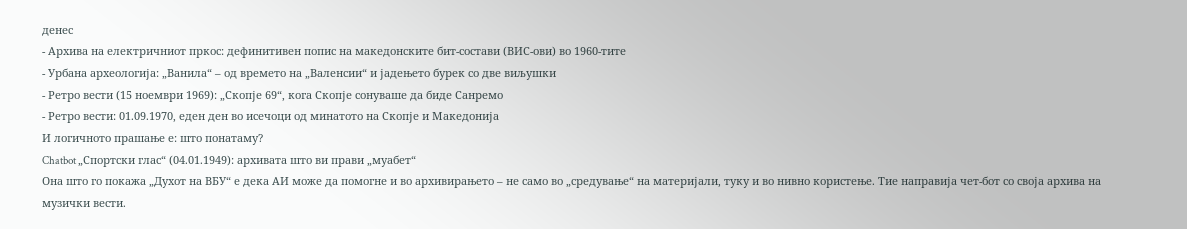денес
- Архива на електричниот пркос: дефинитивен попис на македонските бит-состави (ВИС-ови) во 1960-тите
- Урбана археологија: „Ванила“ – од времето на „Валенсии“ и јадењето бурек со две виљушки
- Ретро вести (15 ноември 1969): „Скопје 69“, кога Скопје сонуваше да биде Санремо
- Ретро вести: 01.09.1970, еден ден во исечоци од минатото на Скопје и Македонија
И логичното прашање е: што понатаму?
Chatbot „Спортски глас“ (04.01.1949): архивата што ви прави „муабет“
Она што го покажа „Духот на ВБУ“ е дека АИ може да помогне и во архивирањето – не само во „средување“ на материјали, туку и во нивно користење. Тие направија чет-бот со своја архива на музички вести.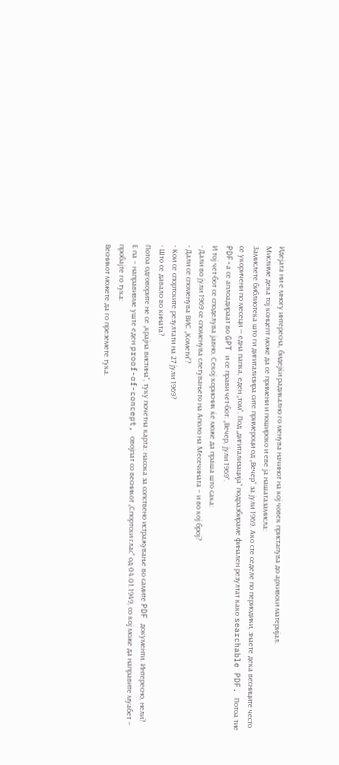Идејата ни е многу интересна, бидејќи радикално го менува начинот на кој човек пристапува до архивски материјал.
Мислиме дека тој концепт може да се примени и пошироко и еве ја нашатазамисла:
Замислете библиотека што ги дигитализира сите примероци од „Вечер“ за јули 1969. Ако сте седеле по периодики, знаете дека весниците често се укоричени по месеци — една папка, еден „том“. Под „дигитализација“ подразбираме финален резултат како searchable PDF. Потоа тие PDF-а се аплоадираат во GPT и се прави чет-бот: „Вечер, јули 1969“.
И тој чет-бот се споделува јавно. Секој корисник ќе може да праша што сака:
- Дали во јули 1969 се споменува слетувањето на Аполо на Месечината – и во кој број?
- Дали се споменува ВИС „Комети“?
- Кои се спортските резултати на 27 јули 1969?
- Што се давало во кината?
Потоа одговорите не се „крајна вистина“, туку почетна карта: насока за сопствено истражување во самите PDF документи. Интересно, нели?
Е па – направивме уште еден proof-of-concept, овојпат со весникот „Спортски глас“ од 04.01.1949, со кој може да направите муабет – пробајте го тука:
Весникот можете да го преземете тука.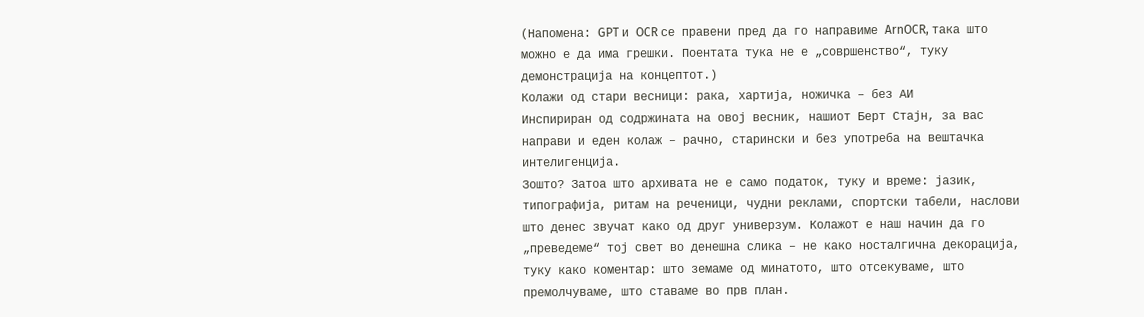(Напомена: GPT и OCR се правени пред да го направиме ArnOCR, така што можно е да има грешки. Поентата тука не е „совршенство“, туку демонстрација на концептот.)
Колажи од стари весници: рака, хартија, ножичка – без АИ
Инспириран од содржината на овој весник, нашиот Берт Стајн, за вас направи и еден колаж – рачно, старински и без употреба на вештачка интелигенција.
Зошто? Затоа што архивата не е само податок, туку и време: јазик, типографија, ритам на реченици, чудни реклами, спортски табели, наслови што денес звучат како од друг универзум. Колажот е наш начин да го „преведеме“ тој свет во денешна слика – не како носталгична декорација, туку како коментар: што земаме од минатото, што отсекуваме, што премолчуваме, што ставаме во прв план.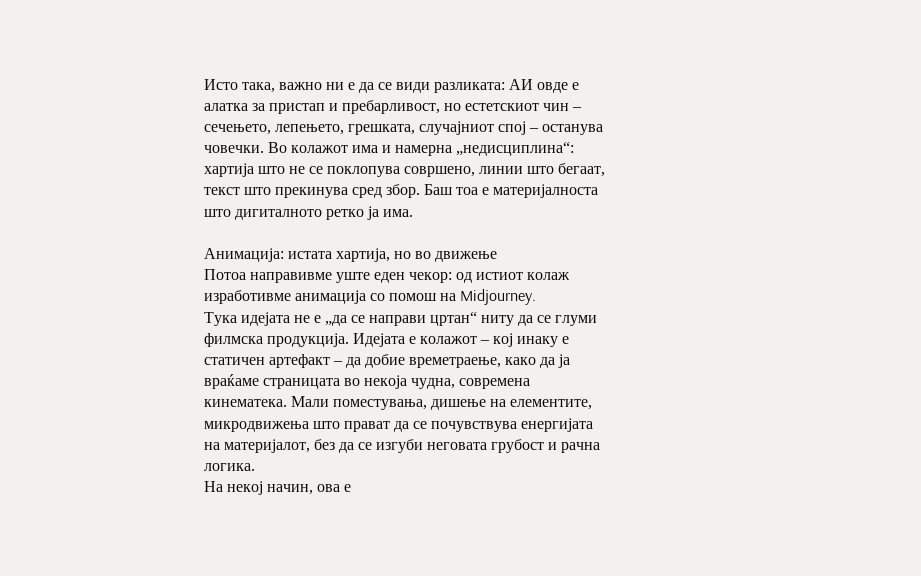Исто така, важно ни е да се види разликата: АИ овде е алатка за пристап и пребарливост, но естетскиот чин – сечењето, лепењето, грешката, случајниот спој – останува човечки. Во колажот има и намерна „недисциплина“: хартија што не се поклопува совршено, линии што бегаат, текст што прекинува сред збор. Баш тоа е материјалноста што дигиталното ретко ја има.

Анимација: истата хартија, но во движење
Потоа направивме уште еден чекор: од истиот колаж изработивме анимација со помош на Midjourney.
Тука идејата не е „да се направи цртан“ ниту да се глуми филмска продукција. Идејата е колажот – кој инаку е статичен артефакт – да добие времетраење, како да ја враќаме страницата во некоја чудна, современа кинематека. Мали поместувања, дишење на елементите, микродвижења што прават да се почувствува енергијата на материјалот, без да се изгуби неговата грубост и рачна логика.
На некој начин, ова е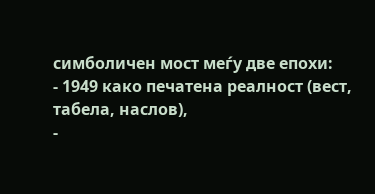симболичен мост меѓу две епохи:
- 1949 како печатена реалност (вест, табела, наслов),
-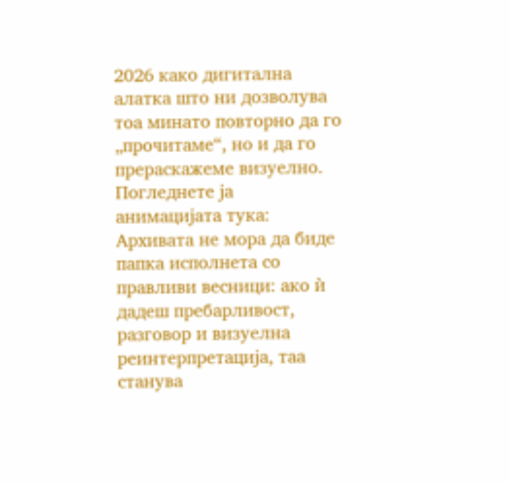2026 како дигитална алатка што ни дозволува тоа минато повторно да го „прочитаме“, но и да го прераскажеме визуелно.
Погледнете ја анимацијата тука:
Архивата не мора да биде папка исполнета со правливи весници: ако ѝ дадеш пребарливост, разговор и визуелна реинтерпретација, таа станува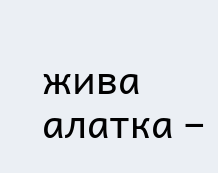жива алатка –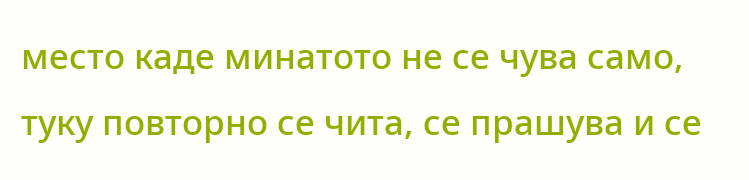место каде минатото не се чува само, туку повторно се чита, се прашува и се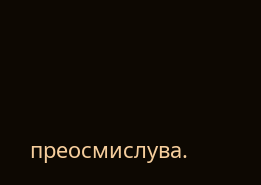преосмислува.